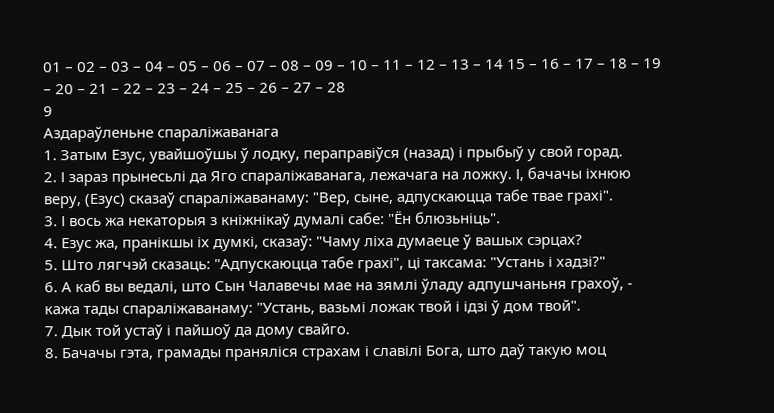01 – 02 – 03 – 04 – 05 – 06 – 07 – 08 – 09 – 10 – 11 – 12 – 13 – 14 15 – 16 – 17 – 18 – 19 – 20 – 21 – 22 – 23 – 24 – 25 – 26 – 27 – 28
9
Аздараўленьне спараліжаванага
1. Затым Езус, увайшоўшы ў лодку, пераправіўся (назад) і прыбыў у свой горад.
2. І зараз прынесьлі да Яго спараліжаванага, лежачага на ложку. І, бачачы іхнюю веру, (Езус) сказаў спараліжаванаму: "Вер, сыне, адпускаюцца табе твае грахі".
3. І вось жа некаторыя з кніжнікаў думалі сабе: "Ён блюзьніць".
4. Езус жа, пранікшы іх думкі, сказаў: "Чаму ліха думаеце ў вашых сэрцах?
5. Што лягчэй сказаць: "Адпускаюцца табе грахі", ці таксама: "Устань і хадзі?"
6. А каб вы ведалі, што Сын Чалавечы мае на зямлі ўладу адпушчаньня грахоў, - кажа тады спараліжаванаму: "Устань, вазьмі ложак твой і ідзі ў дом твой".
7. Дык той устаў і пайшоў да дому свайго.
8. Бачачы гэта, грамады праняліся страхам і славілі Бога, што даў такую моц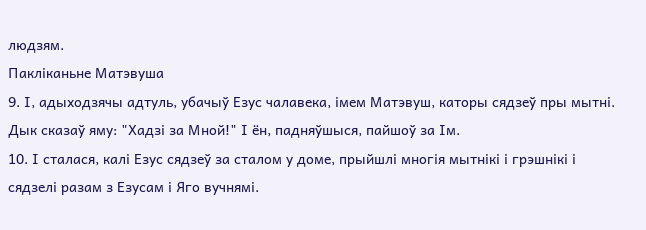людзям.
Пакліканьне Матэвуша
9. І, адыходзячы адтуль, убачыў Езус чалавека, імем Матэвуш, каторы сядзеў пры мытні. Дык сказаў яму: "Хадзі за Мной!" І ён, падняўшыся, пайшоў за Ім.
10. І сталася, калі Езус сядзеў за сталом у доме, прыйшлі многія мытнікі і грэшнікі і сядзелі разам з Езусам і Яго вучнямі.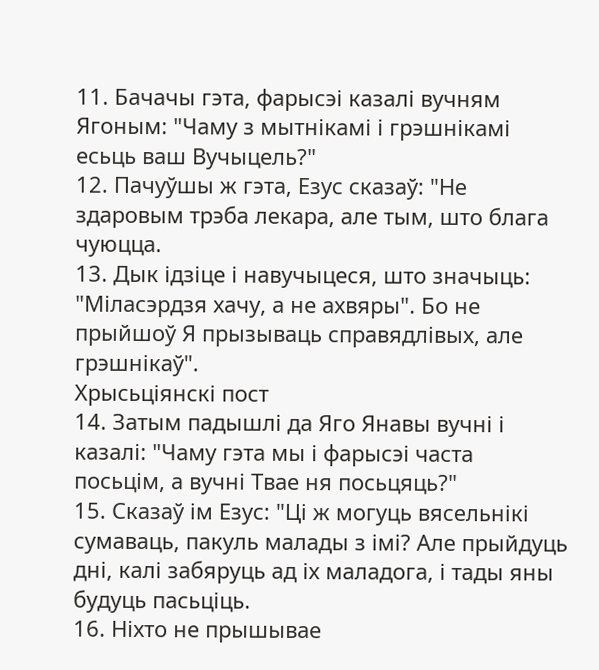11. Бачачы гэта, фарысэі казалі вучням Ягоным: "Чаму з мытнікамі і грэшнікамі есьць ваш Вучыцель?"
12. Пачуўшы ж гэта, Езус сказаў: "Не здаровым трэба лекара, але тым, што блага чуюцца.
13. Дык ідзіце і навучыцеся, што значыць: "Міласэрдзя хачу, а не ахвяры". Бо не прыйшоў Я прызываць справядлівых, але грэшнікаў".
Хрысьціянскі пост
14. Затым падышлі да Яго Янавы вучні і казалі: "Чаму гэта мы і фарысэі часта посьцім, а вучні Твае ня посьцяць?"
15. Сказаў ім Езус: "Ці ж могуць вясельнікі сумаваць, пакуль малады з імі? Але прыйдуць дні, калі забяруць ад іх маладога, і тады яны будуць пасьціць.
16. Ніхто не прышывае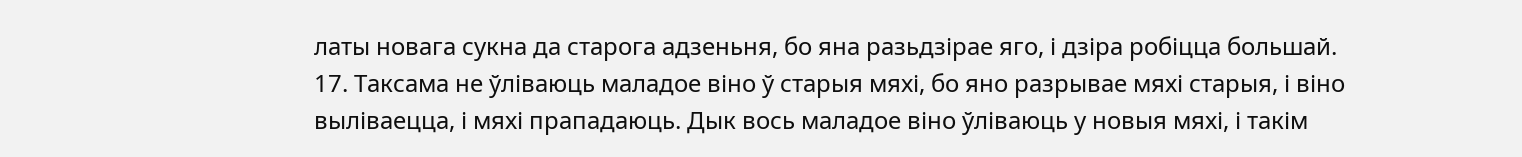латы новага сукна да старога адзеньня, бо яна разьдзірае яго, і дзіра робіцца большай.
17. Таксама не ўліваюць маладое віно ў старыя мяхі, бо яно разрывае мяхі старыя, і віно выліваецца, і мяхі прападаюць. Дык вось маладое віно ўліваюць у новыя мяхі, і такім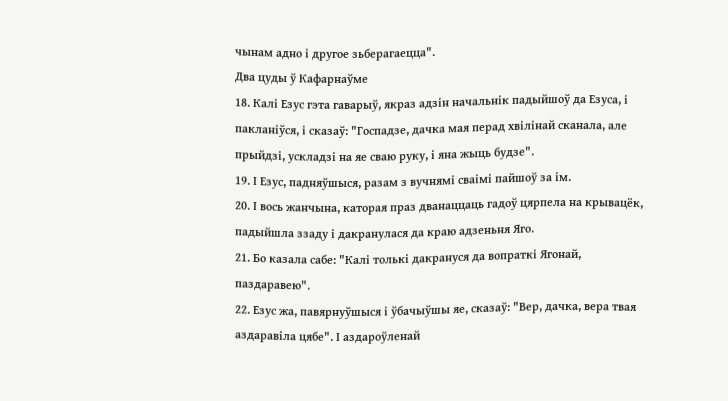чынам адно і другое зьберагаецца".
Два цуды ў Кафарнаўме
18. Калі Езус гэта гаварыў, якраз адзін начальнік падыйшоў да Езуса, і пакланіўся, і сказаў: "Госпадзе, дачка мая перад хвілінай сканала, але прыйдзі, ускладзі на яе сваю руку, і яна жыць будзе".
19. І Езус, падняўшыся, разам з вучнямі сваімі пайшоў за ім.
20. І вось жанчына, каторая праз дванаццаць гадоў цярпела на крывацёк, падыйшла ззаду і дакранулася да краю адзеньня Яго.
21. Бо казала сабе: "Калі толькі дакрануся да вопраткі Ягонай, паздаравею".
22. Езус жа, павярнуўшыся і ўбачыўшы яе, сказаў: "Вер, дачка, вера твая аздаравіла цябе". І аздароўленай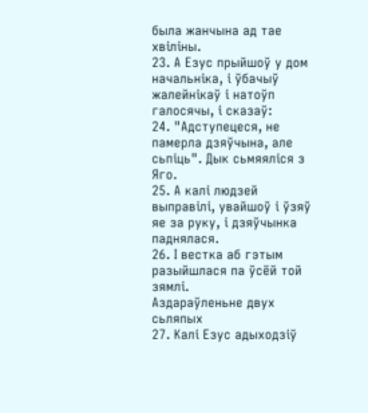была жанчына ад тае хвіліны.
23. А Езус прыйшоў у дом начальніка, і ўбачыў жалейнікаў і натоўп галосячы, і сказаў:
24. "Адступецеся, не памерла дзяўчына, але сьпіць". Дык сьмяяліся з Яго.
25. А калі людзей выправілі, увайшоў і ўзяў яе за руку, і дзяўчынка паднялася.
26. І вестка аб гэтым разыйшлася па ўсёй той зямлі.
Аздараўленьне двух сьляпых
27. Калі Езус адыходзіў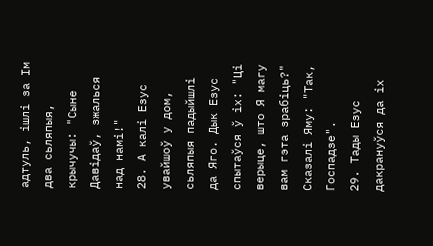адтуль, ішлі за Ім два сьляпыя, крычучы: "Сыне Давідаў, зжалься над намі!"
28. А калі Езус увайшоў у дом, сьляпыя падыйшлі да Яго. Дык Езус спытаўся ў іх: "Ці верыце, што Я магу вам гэта зрабіць?" Сказалі Яму: "Так, Госпадзе".
29. Тады Езус дакрануўся да іх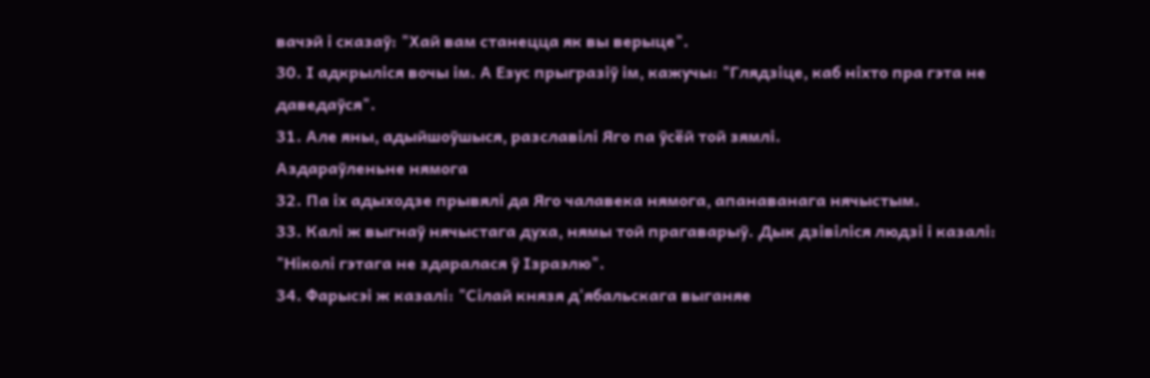вачэй і сказаў: "Хай вам станецца як вы верыце".
30. І адкрыліся вочы ім. А Езус прыгразіў ім, кажучы: "Глядзіце, каб ніхто пра гэта не даведаўся".
31. Але яны, адыйшоўшыся, разславілі Яго па ўсёй той зямлі.
Аздараўленьне нямога
32. Па іх адыходзе прывялі да Яго чалавека нямога, апанаванага нячыстым.
33. Калі ж выгнаў нячыстага духа, нямы той прагаварыў. Дык дзівіліся людзі і казалі: "Ніколі гэтага не здаралася ў Ізраэлю".
34. Фарысэі ж казалі: "Сілай князя д'ябальскага выганяе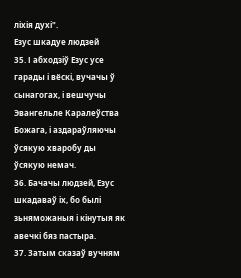ліхія духі".
Езус шкадуе людзей
35. І абходзіў Езус усе гарады і вёскі, вучачы ў сынагогах, і вешчучы Эвангельле Каралеўства Божага, і аздараўляючы ўсякую хваробу ды ўсякую немач.
36. Бачачы людзей, Езус шкадаваў іх, бо былі зьняможаныя і кінутыя як авечкі бяз пастыра.
37. Затым сказаў вучням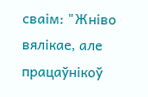сваім: "Жніво вялікае, але працаўнікоў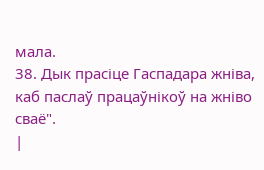мала.
38. Дык прасіце Гаспадара жніва, каб паслаў працаўнікоў на жніво сваё".
|